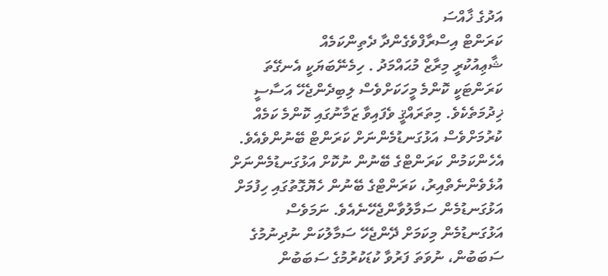އަދުގެ ޚާއްސަ
ކަރަންޓް އިސްރާފްވެގެންދާ ދެތިންކަމެއް
ޝާޢިއުކުރީ މިރާޒް މުޙައްމަދު . ހިމެނޭބަޔަކީ އެނގޭތަ
ކަރަންޓަކީ ކޮންމެ މީހަކަށްވެސް ލިބިދެންޖެހޭ އަސާސީ ޚިދުމަތެކެވެ. މިތަރައްޤީ ވެފައިވާ ޒަމާނުގައި ކޮންމެ ކަމެއް ކުރުމަށްވެސް އަޅުގަނޑުމެންނަށް ކަރަންޓް ބޭނުންވެއެވެ. އެހެންކަމުން ކަރަންޓްގެ ބޭނުން ނުކޮށް އަޅުގަނޑުމެންނަށް އުޅެވެންނެތްއިރު، ކަރަންޓްގެ ބޭނުން ހެޔޮގޮތުގައި ހިފުމަށް އަޅުގަނޑުމެން ސަމާލުވާންޖެހޭނެއެވެ. ނަމަވެސް އަޅުގަނޑުމެން މިކަމަށް ދޭންޖެހޭ ސަމާލުކަން ނުދިނުމުގެ ސަބަބުން، ނުވަތަ ފަރުވާ ކުޑަކުރުމުގެ ސަބަބުން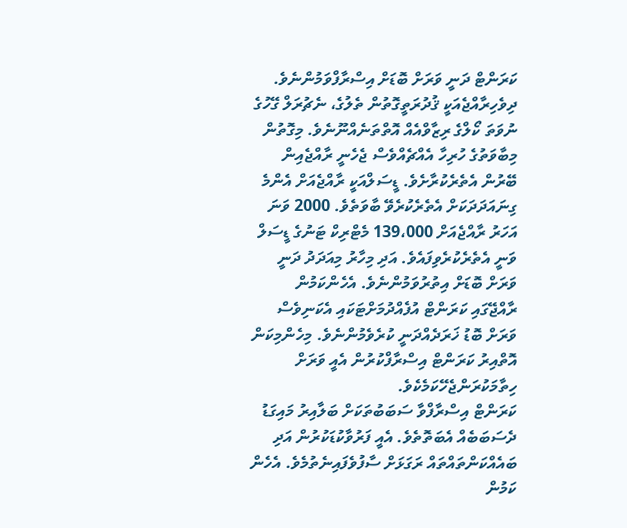ކަރަންޓް ދަނީ ވަރަށް ބޮޑަށް އިސްރާފްވަމުންނެވެ.
ދިވެހިރާއްޖެއަކީ ޤުދުރަތީގޮތުން ތެލުގެ، ނެޗުރަލް ގޭހުގެ ނުވަތަ ކޯލްގެ ރިޒާވްއެއް އޮތްތަނެއްނޫނެވެ. މިގޮތުން މިބާވަތުގެ ހުރިހާ އެއްޗެއްވެސް ޖެހެނީ ރާއްޖެއިން ބޭރުން އެތެރެކުރާށެވެ. ޑީސަލްއަކީ ރާއްޖެއަށް އެންމެ ގިނައަދަދަކަށް އެތެރެކުރެވޭ ބާވަތެވެ. 2000 ވަނަ އަހަރު ރާއްޖެއަށް 139،000 މެޓްރިކް ޓަނުގެ ޑީސަލް ވަނީ އެތެރެކުރެވިފައެވެ. އަދި މިހާރު މިއަދަދު ދަނީ ވަރަށް ބޮޑަށް އިތުރުވަމުންނެވެ. އެހެންކަމުން ރާއްޖޭގައި ކަރަންޓް އުފެއްދުމަށްޓަކައި އެކަނިވެސް ވަރަށް ބޮޑު ޚަރަދެއްދަނީ ކުރެވެމުންނެވެ. މިހެންމިކަން އޮތްއިރު ކަރަންޓް އިސްރާފްކުރުން އެއީ ވަރަށް ހިތާމަކުރަންޖެހޭކަމެކެވެ.
ކަރަންޓް އިސްރާފްވާ ސަބަބުތަކަށް ބަލާއިރު މައިގަޑު ދެސަބަބެއް އެބަތޮތެވެ. އެއީ ފަރުވާކުޑަކުރުން އަދި ބައެއްކަންތައްތައް ރަގަޅަށް ސާފުވެފައިނެތުމެވެ. އެހެން ކަމުން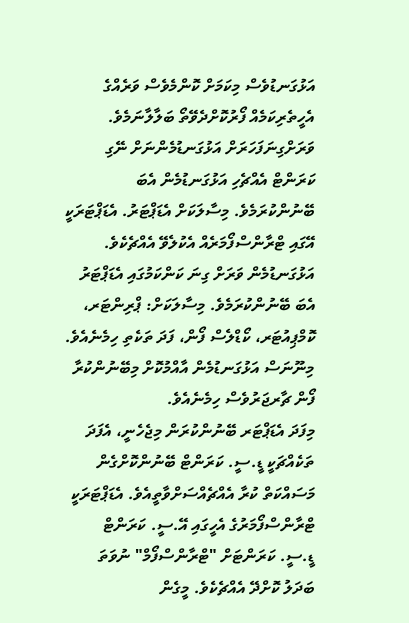އަޅުގަނޑުވެސް މިކަމަށް ކޮންމެވެސް ވަރެއްގެ އެހީތެރިކަމެއް ފޯރުކޮށްދެވޭތޯ ބަލާލާނަމެވެ.
ވަރަށްގިނަފަހަރަށް އަޅުގަނޑުމެންނަށް ނޭގި ކަރަންޓް އެއްޗެހި އަޅުގަނޑުމެން އެބަ ބޭނުންކުރަމެވެ. މިސާލަކަށް އެޑަޕްޓަރު. އެޑަޕްޓަރަކީ އޭގައި ޓްރާންސްފޯމަރެއް އެކުލެވޭ އެއްޗެކެވެ. އަޅުގަނޑުމެން ވަރަށް ގިނަ ކަންކަމުގައި އެޑަޕްޓަރު އެބަ ބޭނުންކުރަމެވެ. މިސާލަކަށް: ޕްރިންޓަރ، ކޮމްޕިއުޓަރ، ކޯޑްލެސް ފޯން، ފަދަ ތަކެތި ހިމެނެއެވެ. މިނޫނަސް އަޅުގަނޑުމެން އާއްމުކޮށް މިބޭނުންކުރާ ފޯން ޗާރޖަރުވެސް ހިމެނެއެވެ.
މިފަދަ އެޑަޕްޓަރ ބޭނުންކުރަން މިޖެހެނީ، އެފަދަ ތަކެއްޗަކީ ޑީ.ސީ. ކަރަންޓް ބޭނުންކޮށްގެން މަސައްކަތް ކުރާ އެއްޗެއްސަށްވާތީއެވެ. އެޑަޕްޓަރަކީ ޓްރާންސްފޯމަރުގެ އެހީގައި އޭ.ސީ. ކަރަންޓް ޑީ.ސީ. ކަރަންޓަށް "ޓްރާންސްފޯމް" ނުވަތަ ބަދަލު ކޮށްދޭ އެއްޗެކެވެ. މީގެން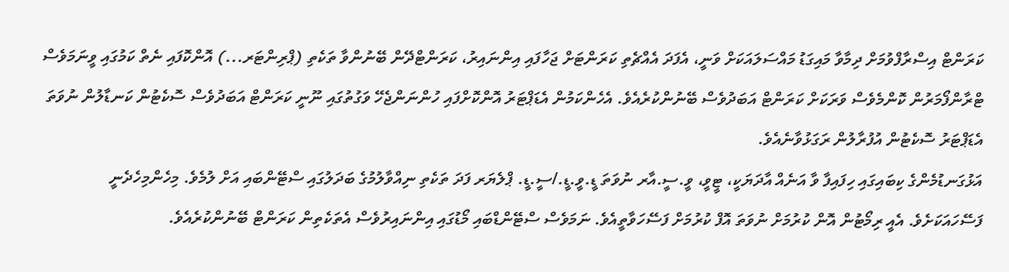ކަރަންޓް އިސްރާފްވުމަށް ދިމާވާ މައިގަޑު މައްސަލައަކަށް ވަނީ، އެފަދަ އެއްޗެތި ކަރަންޓަށް ޖަހާފައި އިންނައިރު، ކަރަންޓްދޭން ބޭނުންވާ ތަކެތި (ޕްރިންޓަރ...) އޮންކޮފައި ނެތް ކަމުގައި ވީނަމަވެސް ޓްރާންފޯމަރުން ކޮންމެވެސް ވަރަކަށް ކަރަންޓް އަބަދުވެސް ބޭނުންކުރެއެވެ. އެހެންކަމުން އެޑަޕްޓަރު އޮންކޮށްފައި ހުންނަންޖެހޭ ވަގުތުގައި ނޫނީ ކަރަންޓް އަބަދުވެސް ސޮކެޓުން ކަނޑާލުން ނުވަތަ އެޑަޕްޓަރު ސޮކެޓުން އުފުރާލުން ރަގަޅުވާނެއެވެ.
އަޅުގަނޑުމެންގެ ކިބައިގައި ހިފައިފާ ވާ އަނެއް އާދަޔަކީ، ޓީވީ، ވީ.ސީ.އާރ ނުވަތަ ޑީ.ވީ.ޑީ./ސީ.ޑީ. ޕްލެޔަރ ފަދަ ތަކެތި ނިއްވާލުމުގެ ބަދަލުގައި ސްޓޭންބައި އަށް ލުމެވެ. މިހެންމިހެދެނީ ފަސޭހައަކަށެވެ. އެއީ ރިމޯޓުން އޮން ކުރުމަށް ނުވަތަ އޮފް ކުރުމަށް ފަސޭހަވާތީއެވެ. ނަމަވެސް ސްޓޭންޑްބައި މޯޑުގައި އިންނައިރުވެސް އެތަކެތިން ކަރަންޓް ބޭނުންކުރެއެވެ.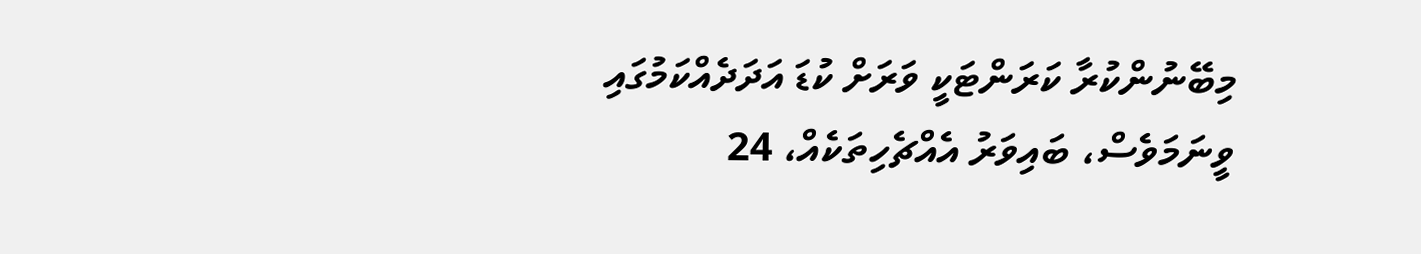މިބޭނުންކުރާ ކަރަންޓަކީ ވަރަށް ކުޑަ އަދަދެއްކަމުގައި ވީނަމަވެސް، ބައިވަރު އެއްޗެހިތަކެއް، 24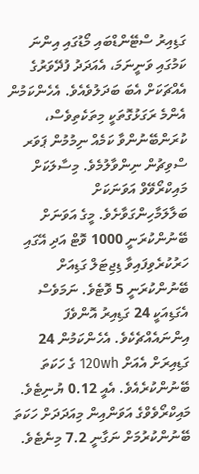ގަޑިއިރު ސްޓޭންޑްބައި މޯޑުގައި އިންނަ ކަމުގައި ވަނީނަމަ، އެއަދަދު ފުދޭވަރުގެ އެއްޗަކަށް އެބަ ބަދަލުވެއެވެ. އެހެންކަމުން އެންމެ ރަގަޅުގޮތަކީ މިތަކެތިވެސް، ކުރަންބޭނުންވާ ކަމެއް ނިމުމުން ޕަވަރ ސްވިޗުން ނިންވާލުމެވެ. މިސާލަކަށް މައިކްރޯވޭވް އަވަނަކަށް ބަލާލަމާހިންގަވާށެވެ. މީގެ އަވަނަށް ބޭނުންކުރަނީ 1000 ވޮޓް އަދި އޭގައި ހަރުކުރެވިފައިވާ ޑިޖިޓަލް ގަޑިއަށް ބޭނުންކުރަނީ 5 ވޮޓެވެ. ނަމަވެސް އެގަޑިއަކީ 24 ގަޑިއިރު އޮންވެފަ އިންނައެއްޗެކެވެ. އެހެންކަމުން 24 ގަޑިއިރަށް އެއަށް 120wh ގެ ހަކަތަ ބޭނުންކުރެއެވެ. އެއީ 0.12 ޔުނިޓެވެ. މައިކްރޯވެވްގެ އަވަންއިން މިއަދަދަށް ހަކަތަ ބޭނުންކުރުމަށް ނަގާނީ 7.2 މިނެޓެވެ.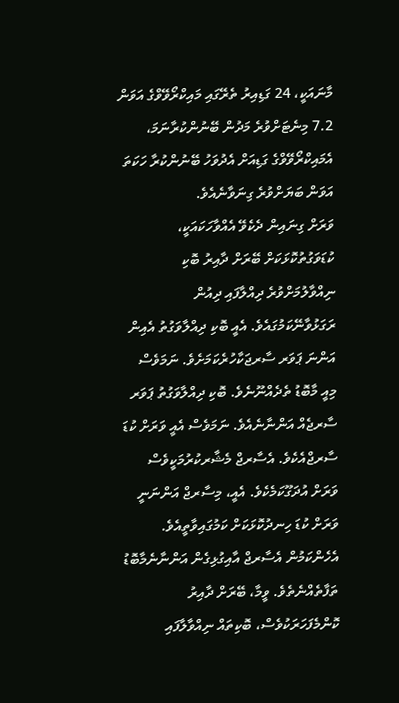މާނައަކީ، 24 ގަޑިއިރު ތެރޭގައި މައިކްރޯވޭވްގެ އަވަން 7.2 މިނެޓަށްވުރެ މަދުން ބޭނުންކުރާނަމަ، އެމައިކްރޯވޭވްގެ ގަޑިއަށް އެދުވަހު ބޭނުންކުރާ ހަކަތަ އަވަން ބަޔަށްވުރެ ގިނަވާނެއެވެ.
ވަރަށް ގިނައިން ދެކެވޭ އެއްވާހަކައަކީ، ކުޑަވަގުތުކޮޅަކަށް ބޭރަށް ދާއިރު ބޮކި ނިއްވާލުމަށްވުރެ ދިއްލާފައި ދިއުން ރަގަޅުވާނޭކަމުގައެވެ. އެއީ ބޮކި ދިއްލާވަގުތު އެއިން އަންނަ ޕަވަރ ސާރޖަކާހުރެކަމަށެވެ. ނަމަވެސް މިއީ މާބޮޑު ތެދެއްނޫނެވެ. ބޮކި ދިއްލާވަގުތު ޕަވަރ ސާރޖެއް އަންނާނެއެވެ. ނަމަވެސް އެއީ ވަރަށް ކުޑަ ސާރޖްއެކެވެ. އެސާރޖް މެޝާރކުރުމަކީވެސް ވަރަށް އުދަގޫކަމެކެވެ. އެއީ، މިސާރޖް އަންނަނީ ވަރަށް ކުޑަ ހިނދުކޮޅަކަށް ކަމުގައިވާތީއެވެ. އެހެންކަމުން އެސާރޖް އާއިގުޅިގެން އަންނާނެމާބޮޑު ތަފާތެއްނެތެވެ. ވީމާ، ބޭރަށް ދާއިރު ކޮންމެފަހަރަކުވެސް، ބޮކިތައް ނިއްވާލާފައި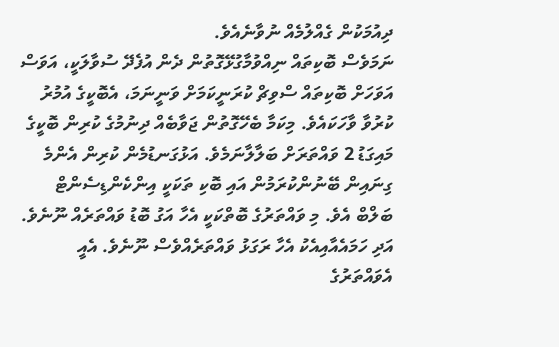ދިއުމަކުން ގެއްލުމެއް ނުވާނެއެވެ.
ނަމަވެސް ބޮކިތައް ނިއްވުމާގުޅޭގޮތުން ދެން އުފެދޭ ސުވާލަކީ، އަވަސް އަވަހަށް ބޮކިތައް ސްވިޗް ކުރަނީކަމަށް ވަނީނަމަ، އެބޮކީގެ އުމުރު ކުރުވާ ވާހަކައެވެ. މިކަމާ ބެހޭގޮތުން ޖަވާބެއް ދިނުމުގެ ކުރިން ބޮކީގެ މައިގަޑު 2 ވައްތަރަށް ބަލާލާނަމެވެ. އަޅުގަނޑުމެން ކުރިން އެންމެ ގިނައިން ބޭނުންކުރަމުން އައި ބޮކި ތަކަކީ އިންކެންޑިސެންޓް ބަލްބް އެވެ. މި ވައްތަރުގެ ބޮތްކަކީ އެހާ އަގު ބޮޑު ވައްތަރެއް ނޫނެވެ. އަދި ހަމައެއާއިއެކު އެހާ ރަގަޅު ވައްތަރެއްވެސް ނޫނެވެ. އެއީ އެވައްތަރުގެ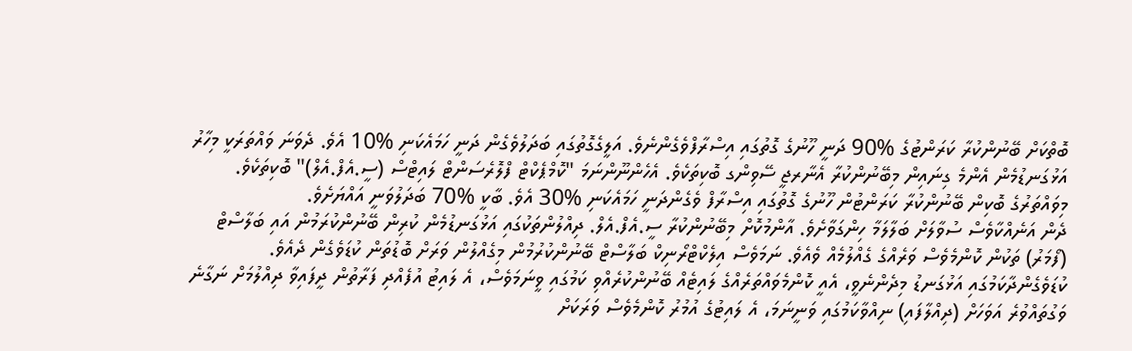ބޮތްކަށް ބޭނުންކުރާ ކަރަންޓުގެ %90 ދަނީ ހޫނުގެ ގޮތުގައި އިސްރާފްވެގެންނެވެ. އަލީގެގޮތުގައި ބަދަލުވެގެން ދަނީ ހަމައެކަނި %10 އެވެ. ދެވަނަ ވައްތަރަކީ މިހާރު އަޅުގަނޑުމެން އެންމެ ގިނައިން މިބޭނުންކުރާ އެނާރޖީ ސޭވިންގ ބޮކިތަކެވެ. އެހެންނޫންނަމަ "ކޮމްޕެކްޓް ފްލޮރެސަންޓް ލައިޓްސް (ސީ.އެފް.އެލް)" ބޮކިތަކެވެ. މިވައްތަރުގެ ބޮކިން ބޭނުންކުރާ ކަރަންޓުން ހޫނުގެ ގޮތުގައި އިސްރާފް ވެގެންދަނީ ހަމައެކަނި %30 އެވެ. ބާކީ %70 ބަދަލުވަނީ އައްޔަށެވެ.
ދެން އަނެއްކާވެސް ސުވާލަށް ބަލާލަމާ ހިންގަވާށެވެ. އާންމުކޮށް މިބޭނުންކުރާ ސީ.އެފް.އެލް. ދިއްލުންތަކުގައި އަޅުގަނޑުމެން ކުރިން ބޭނުންކުރަމުން އައި ބަލާސްޓް (ފޯމަރު) ތަކުން ކޮންމެވެސް ވަރެއްގެ ގެއްލުމެއް ވެއެވެ. ނަމަވެސް އިލެކްޓްރޯނިކް ބަލާސްޓް ބޭނުންކުރުމުން މިގެއްލުން ވަރަށް ބޮޑުތަން ކުޑަވެގެން ދެއެވެ. ކުޑަވެގެންދާކަމުގައި އަޅުގަނޑު މިދެންނެވީ، އެއީ ކޮންމެވައްތަރެއްގެ ލައިޓެއް ބޭނުންކުރެއްވި ކަމުގައި ވީނަމަވެސް، އެ ލައިޓު އުފެއްދި ފަރާތުން ދީފައިވާ ދިއްލުމަށް ނަގާނެ ވަގުތައްވުރެ އަވަހަށް (ދިއްލާފައި) ނިއްވާކަމުގައި ވަނީނަމަ، އެ ލައިޓުގެ އުމުރު ކޮންމެވެސް ވަރަކަށް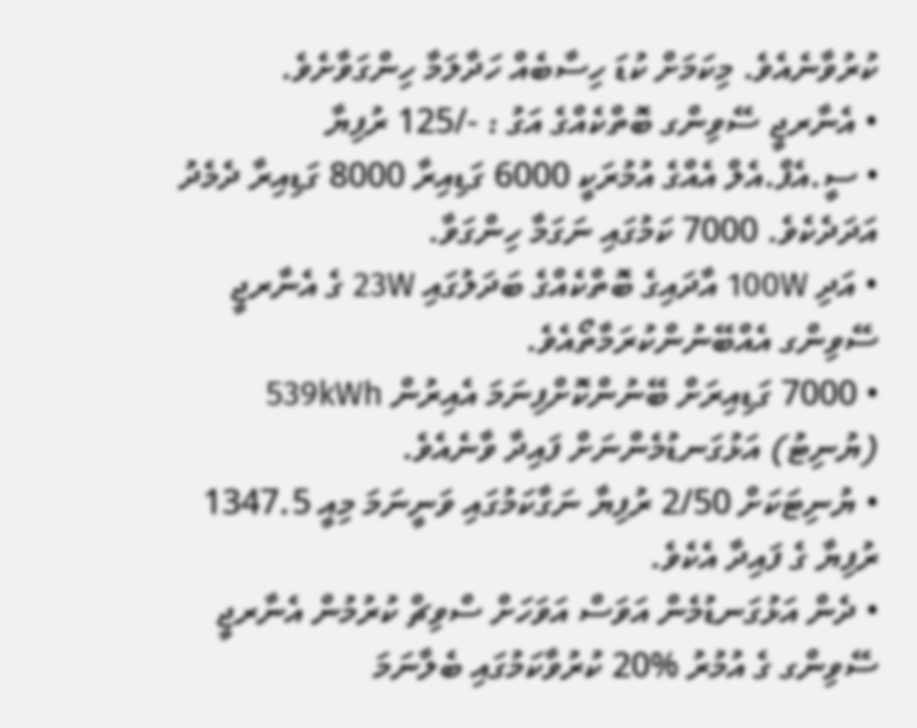ކުރުވާނެއެވެ. މިކަމަށް ކުޑަ ހިސާބެއް ހަދާލަމާ ހިންގަވާށެވެ.
• އެނާރޖީ ސޭވިންގ ބޮތްކެއްގެ އަގު : -/125 ރުފިޔާ
• ސީ.އެފް.އެލް އެއްގެ އުމުރަކީ 6000 ގަޑިއިރާ 8000 ގަޑިއިރާ ދެމެދު އަދަދެކެވެ. 7000 ކަމުގައި ނަގަމާ ހިންގަވާ.
• އަދި 100W އާދައިގެ ބޮތްކެއްގެ ބަދަލުގައި 23W ގެ އެނާރޖީ ސޭވިންގ އެއްބޭނުންކުރަމާތޯއެވެ.
• 7000 ގަޑިއިރަށް ބޭނުންކޮށްފިނަމަ އެއިރުން 539kWh (ޔުނިޓު) އަޅުގަނޑުމެންނަށް ފައިދާ ވާނެއެވެ.
• ޔުނިޓަކަށް 2/50 ރުފިޔާ ނަގާކަމުގައި ވަނީނަމަ މިއީ 1347.5 ރުފިޔާ ގެ ފައިދާ އެކެވެ.
• ދެން އަޅުގަނޑުމެން އަވަސް އަވަހަށް ސްވިޗް ކުރުމުން އެނާރޖީ ސޭވިންގ ގެ އުމުރު %20 ކުރުވާކަމުގައި ބެލާނަމަ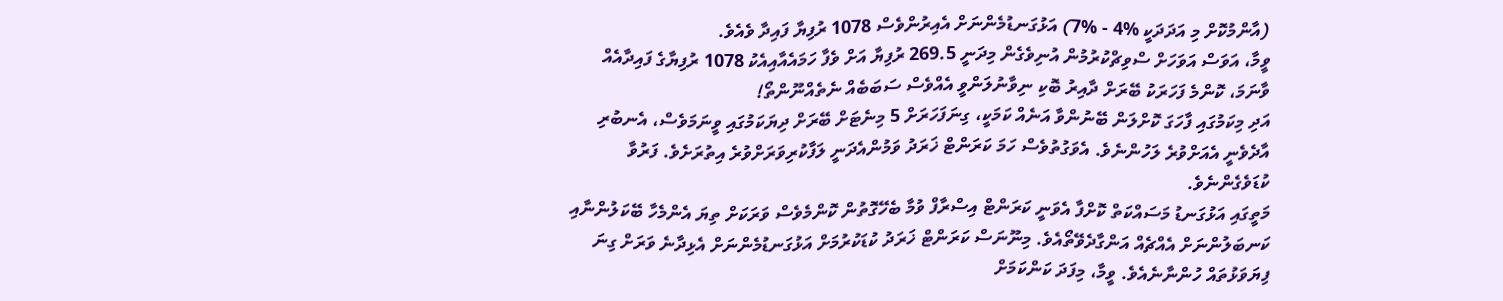(އާންމުކޮށް މި އަދަދަކީ %4 - %7) އަޅުގަނޑުމެންނަށް އެއިރުންވެސް 1078 ރުފިޔާ ފައިދާ ވެއެވެ.
ވީމާ، އަވަސް އަވަހަށް ސްވިޗްކުރުމުން އުނިވެގެން މިދަނީ 269.5 ރުފިޔާ އަށް ވެފާ ހަމައެއާއިއެކު 1078 ރުފިޔާގެ ފައިދާއެއް ވާނަމަ، ކޮންމެ ފަހަރަކު ބޭރަށް ދާއިރު ބޮކި ނިވާނުލަންވީ އެއްވެސް ސަބަބެއް ނެތެއްނޫންތޯ!
އަދި މިކަމުގައި ފާހަގަ ކޮށްލަން ބޭނުންވާ އަނެއް ކަމަކީ، ގިނަފަހަރަށް 5 މިނެޓަށް ބޭރަށް ދިޔަކަމުގައި ވީނަމަވެސް، އެނބުރި އާދެވެނީ އެއަށްވުރެ ލަހުންނެވެ. އެވަގުތުވެސް ހަމަ ކަރަންޓް ޚަރަދު ވަމުންއެދަނީ ލަފާކުރިވަރަށްވުރެ އިތުރަށެވެ. ފަރުވާ ކުޑަވެގެންނެވެ.
މަތީގައި އަޅުގަނޑު މަސައްކަތް ކޮށްފާ އެވަނީ ކަރަންޓް އިސްރާފް ވުމާ ބެހޭގޮތުން ކޮންމެވެސް ވަރަކަށް ތިޔަ އެންމެހާ ބޭކަލުންނާއި ކަނބަލުންނަށް އެއްޗެއް އަންގާދެވޭތޯއެވެ. މިނޫނަސް ކަރަންޓް ޚަރަދު ކުޑަކުރުމަށް އަޅުގަނޑުމެންނަށް އެޅިދާނެ ވަރަށް ގިނަ ފިޔަވަޅުތައް ހުންނާނެއެވެ. ވީމާ، މިފަދަ ކަންކަމަށް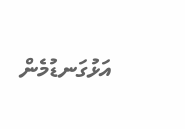އަޅުގަނޑުމެން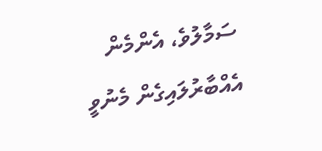ސަމާލުވެ، އެންމެން އެއްބާރުލައިގެން މެނުވީ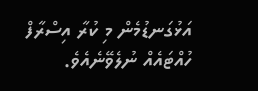އަޅުގަނޑުމެން މި ކުރާ އިސްރާފް ހުއްޓައެއް ނުލެވޭނެއެވެ.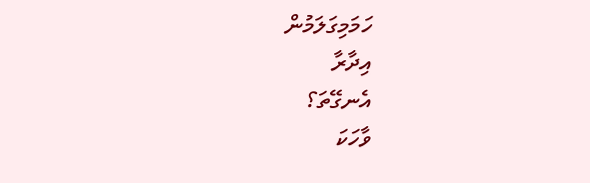ހަމަމިގަލަމުން
އިދާރާ
އެނގޭތަ؟
ވާހަކަ